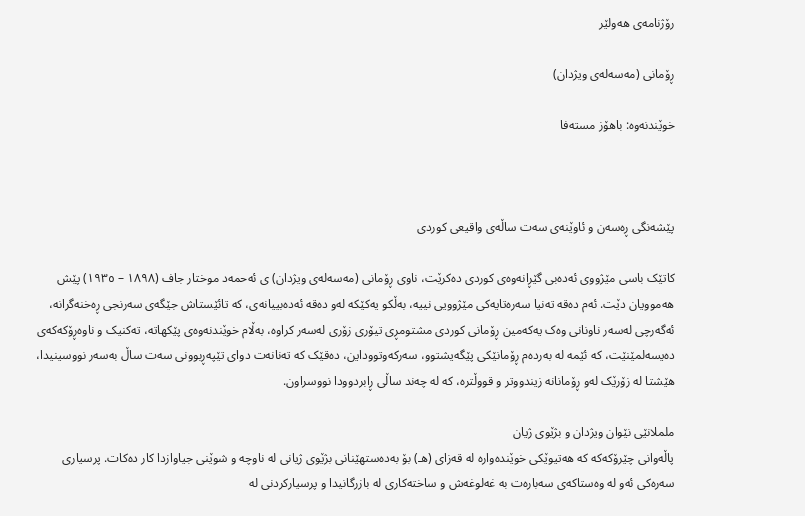رۆژنامەی ھەولێر

ڕۆمانی (مەسەلەی ویژدان)

خوێندنەوە: باهۆز مستەفا



پێشەنگی ڕەسەن و ئاوێنەی سەت ساڵەی واقیعی کوردی

کاتێک باسی مێژووی ئەدەبی گێڕانەوەی کوردی دەکرێت، ناوی ڕۆمانی (مەسەلەی ویژدان) ی ئەحمەد موختار جاف (١٨٩٨ – ١٩٣٥) پێش هەموویان دێت. ئەم دەقە تەنیا سەرەتایەکی مێژوویی نییە، بەڵکو یەکێکە لەو دەقە ئەدەبییانەی، کە تائێستاش جێگەی سەرنجی ڕەخنەگرانە، ئەگەرچی لەسەر ناونانی وەک یەکەمین ڕۆمانی کوردی مشتومڕی تیۆری زۆری لەسەر کراوە، بەڵام خوێندنەوەی پێکهاتە، تەکنیک و ناوەڕۆکەکەی دەیسەلمێنێت، کە ئێمە لە بەردەم ڕۆمانێکی پێگەیشتوو، سەرکەوتووداین، دەقێک کە تەنانەت دوای تێپەڕبوونی سەت ساڵ بەسەر نووسینیدا، هێشتا لە زۆرێک لەو ڕۆمانانە زیندووتر و قووڵترە، کە لە چەند ساڵی ڕابردوودا نووسراون.

ململانێی نێوان ویژدان و بژێوی ژیان
پاڵەوانی چێرۆکەکە کە هەتیوێکی خوێندەوارە لە قەزای (هـ) بۆ بەدەستهێنانی بژێوی ژیانی لە ناوچە و شوێنی جیاوازدا کار دەکات. پرسیاری سەرەکی ئەو لە وەستاکەی سەبارەت بە غەلوغەش و ساختەکاری لە بازرگانیدا و پرسیارکردنی لە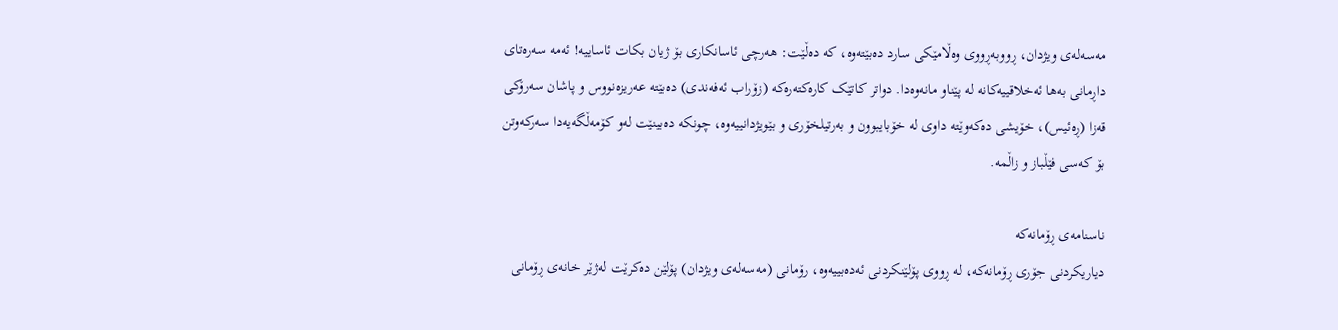مەسەلەی ویژدان، ڕووبەڕووی وەڵامێکی سارد دەبێتەوە، کە دەڵێت: هەرچی ئاسانکاری بۆ ژیان بکات ئاساییە! ئەمە سەرەتای داڕمانی بەها ئەخلاقییەکانە لە پێناو مانەوەدا. دواتر کاتێک کارەکتەرەکە (زۆراب ئەفەندی) دەبێتە عەریزەنووس و پاشان سەرۆکی قەزا (ڕەئیس)، خۆیشی دەکەوێتە داوی لە خۆبایبوون و بەرتیلخۆری و بێویژدانییەوە، چونکە دەبینێت لەو کۆمەڵگەیەدا سەرکەوتن بۆ کەسی فێڵباز و زاڵمە.

ناسنامەی ڕۆمانەکە
دیاریکردنی جۆری ڕۆمانەکە، لە ڕووی پۆلێنکردنی ئەدەبییەوە، رۆمانی (مەسەلەی ویژدان) پۆلێن دەکرێت لەژێر خانەی ڕۆمانی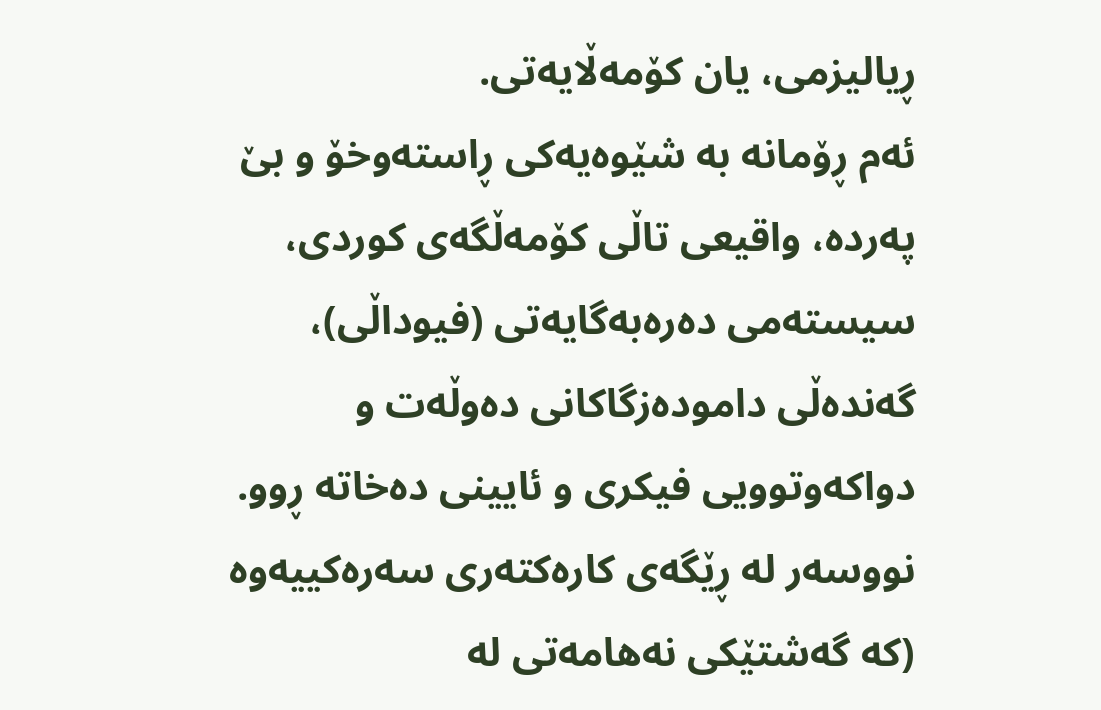ڕیالیزمی، یان کۆمەڵایەتی.
ئەم ڕۆمانە بە شێوەیەکی ڕاستەوخۆ و بێ پەردە، واقیعی تاڵی کۆمەڵگەی کوردی، سیستەمی دەرەبەگایەتی (فیوداڵی)، گەندەڵی دامودەزگاکانی دەوڵەت و دواکەوتوویی فیکری و ئایینی دەخاتە ڕوو. نووسەر لە ڕێگەی کارەکتەری سەرەکییەوە (کە گەشتێکی نەهامەتی لە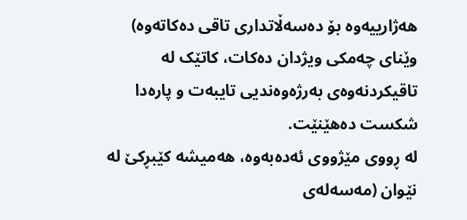هەژارییەوە بۆ دەسەڵاتداری تاقی دەکاتەوە) وێنای چەمکی ویژدان دەکات، کاتێک لە تاقیکردنەوەی بەرژەوەندیی تایبەت و پارەدا شکست دەهێنێت.
لە ڕووی مێژووی ئەدەبەوە، هەمیشە کێبڕکێ لە نێوان (مەسەلەی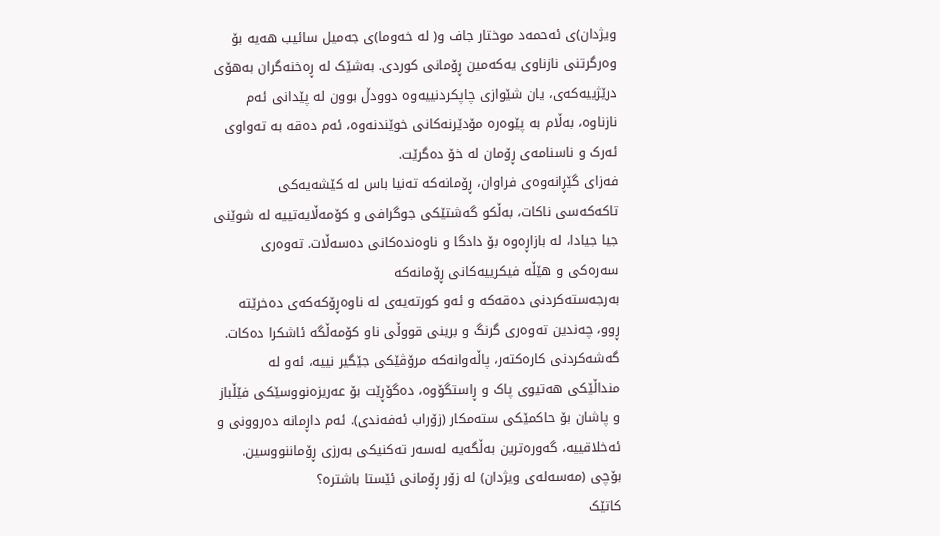ویژدان)ی ئەحمەد موختار جاف و( لە خەوما)ی جەمیل سائیب هەیە بۆ وەرگرتنی نازناوی یەکەمین ڕۆمانی کوردی. بەشێک لە ڕەخنەگران بەهۆی درێژییەکەی، یان شێوازی چاپکردنییەوە دوودڵ بوون لە پێدانی ئەم نازناوە، بەڵام بە پێوەرە مۆدێرنەکانی خوێندنەوە، ئەم دەقە بە تەواوی ئەرک و ناسنامەی ڕۆمان لە خۆ دەگرێت.
فەزای گێڕانەوەی فراوان، ڕۆمانەکە تەنیا باس لە کێشەیەکی تاکەکەسی ناکات، بەڵکو گەشتێکی جوگرافی و کۆمەڵایەتییە لە شوێنی جیا جیادا، لە بازاڕەوە بۆ دادگا و ناوەندەکانی دەسەڵات. تەوەری سەرەکی و هێڵە فیکرییەکانی ڕۆمانەکە
بەرجەستەکردنی دەقەکە و ئەو کورتەیەی لە ناوەڕۆکەکەی دەخرێتە ڕوو، چەندین تەوەری گرنگ و برینی قووڵی ناو کۆمەڵگە ئاشکرا دەکات.
گەشەکردنی کارەکتەر، پاڵەوانەکە مرۆڤێکی جێگیر نییە، ئەو لە منداڵێکی هەتیوی پاک و ڕاستگۆوە، دەگۆڕێت بۆ عەریزەنووسێکی فێڵباز و پاشان بۆ حاکمێکی ستەمکار (زۆراب ئەفەندی). ئەم داڕمانە دەروونی و ئەخلاقییە، گەورەترین بەڵگەیە لەسەر تەکنیکی بەرزی ڕۆماننووسین.
بۆچی (مەسەلەی ویژدان) لە زۆر ڕۆمانی ئێستا باشترە؟
کاتێک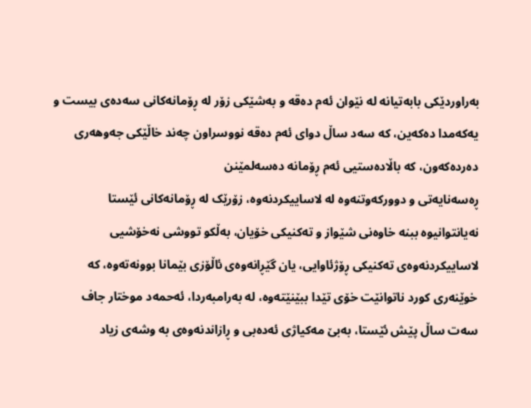بەراوردێکی بابەتیانە لە نێوان ئەم دەقە و بەشێکی زۆر لە ڕۆمانەکانی سەدەی بیست و یەکەمدا دەکەین، کە سەد ساڵ دوای ئەم دەقە نووسراون چەند خاڵێکی جەوهەری دەردەکەون، کە باڵادەستیی ئەم ڕۆمانە دەسەلمێنن
ڕەسەنایەتی و دوورکەوتنەوە لە لاساییکردنەوە، زۆرێک لە ڕۆمانەکانی ئێستا نەیانتوانیوە ببنە خاوەنی شێواز و تەکنیکی خۆیان، بەڵکو تووشی نەخۆشیی لاساییکردنەوەی تەکنیکی ڕۆژئاوایی، یان گێڕانەوەی ئاڵۆزی بێمانا بوونەتەوە، کە خوێنەری کورد ناتوانێت خۆی تێدا ببێنێتەوە، لە بەرامبەردا، ئەحمەد موختار جاف سەت ساڵ پێش ئێستا، بەبێ مەکیاژی ئەدەبی و ڕازاندنەوەی بە وشەی زیاد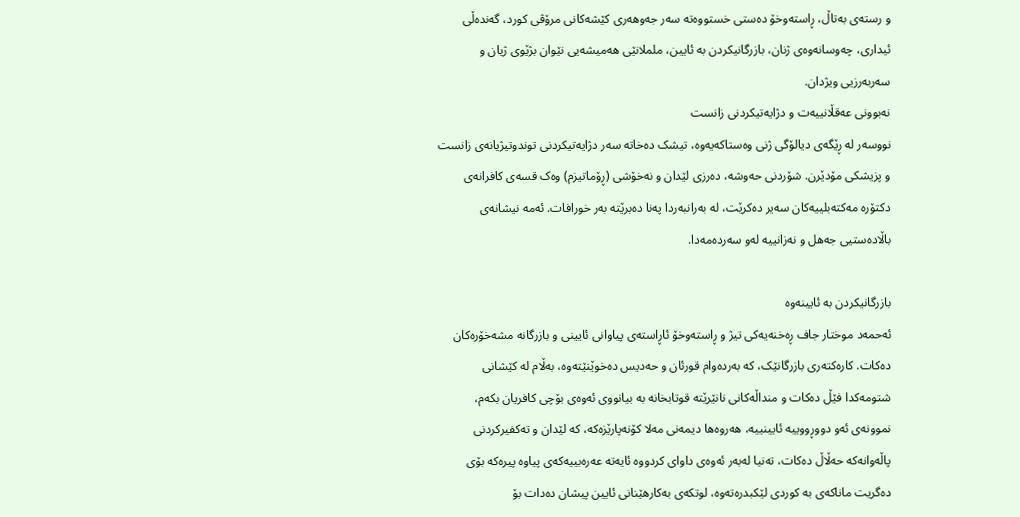و رستەی بەتاڵ، ڕاستەوخۆ دەستی خستووەتە سەر جەوهەری کێشەکانی مرۆڤی کورد، گەندەڵی ئیداری، چەوسانەوەی ژنان، بازرگانیکردن بە ئایین، ململانێی هەمیشەیی نێوان بژێوی ژیان و سەربەرزیی ویژدان.
نەبوونی عەقڵانییەت و دژایەتیکردنی زانست
نووسەر لە ڕێگەی دیالۆگی ژنی وەستاکەیەوە، تیشک دەخاتە سەر دژایەتیکردنی توندوتیژیانەی زانست و پزیشکی مۆدێرن. شۆردنی حەوشە، دەرزی لێدان و نەخۆشی (ڕۆماتیزم) وەک قسەی کافرانەی دکتۆرە مەکتەبلییەکان سەیر دەکرێت، لە بەرانبەردا پەنا دەبرێتە بەر خورافات. ئەمە نیشانەی باڵادەستیی جەهل و نەزانییە لەو سەردەمەدا.

بازرگانیکردن بە ئایینەوە
ئەحمەد موختار جاف ڕەخنەیەکی تیژ و ڕاستەوخۆ ئاڕاستەی پیاوانی ئایینی و بازرگانە مشەخۆرەکان دەکات. کارەکتەری بازرگانێک، کە بەردەوام قورئان و حەدیس دەخوێنێتەوە، بەڵام لە کێشانی شتومەکدا فێڵ دەکات و منداڵەکانی نانێرێتە قوتابخانە بە بیانووی ئەوەی بۆچی کافریان بکەم، نموونەی ئەو دووڕووییە ئایینییە، هەروەها دیمەنی مەلا کۆنەپارێزەکە، کە لێدان و تەکفیرکردنی پاڵەوانەکە حەڵاڵ دەکات، تەنیا لەبەر ئەوەی داوای کردووە ئایەتە عەرەبییەکەی پیاوە پیرەکە بۆی دەگریت ماناکەی بە کوردی لێکبدرەتەوە، لوتکەی بەکارهێنانی ئایین پیشان دەدات بۆ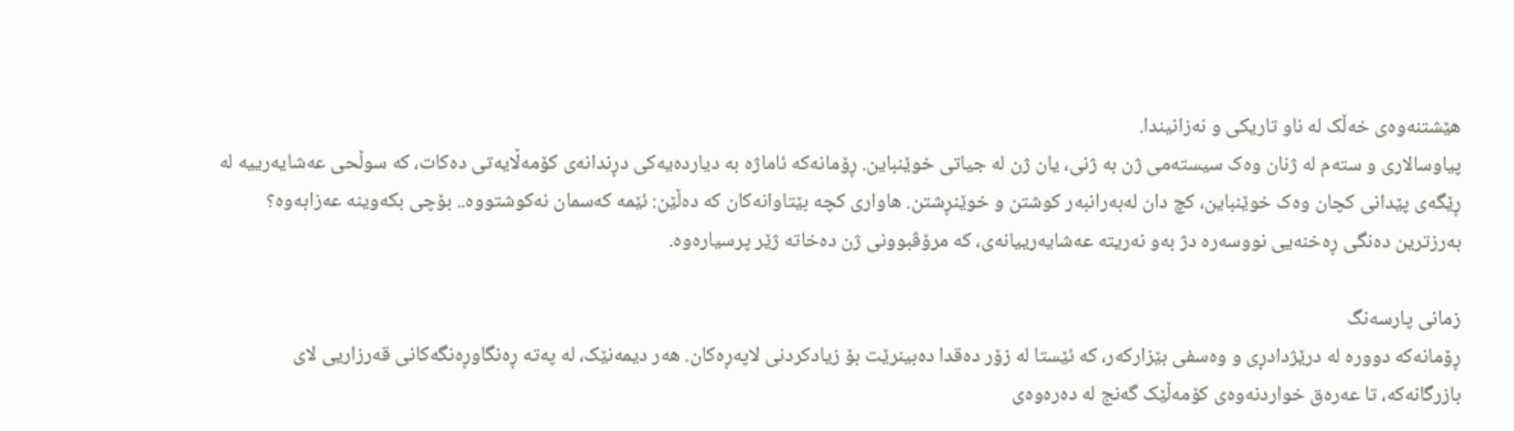هێشتنەوەی خەڵک لە ناو تاریکی و نەزانیندا.
پیاوسالاری و ستەم لە ژنان وەک سیستەمی ژن بە ژنی، یان ژن لە جیاتی خوێنباین. ڕۆمانەکە ئاماژە بە دیاردەیەکی دڕندانەی کۆمەڵایەتی دەکات، کە سوڵحی عەشایەرییە لە ڕێگەی پێدانی کچان وەک خوێنباین، کچ دان لەبەرانبەر کوشتن و خوێنڕشتن. هاواری کچە بێتاوانەکان کە دەڵێن: ئێمە کەسمان نەکوشتووە.. بۆچی بکەوینە عەزابەوە؟ بەرزترین دەنگی ڕەخنەیی نووسەرە دژ بەو نەریتە عەشایەرییانەی، کە مرۆڤبوونی ژن دەخاتە ژێر پرسیارەوە.

زمانی پارسەنگ
ڕۆمانەکە دوورە لە درێژدادڕی و وەسفی بێزارکەر، کە ئێستا لە زۆر دەقدا دەبینرێت بۆ زیادکردنی لاپەڕەکان. هەر دیمەنێک، لە پەتە ڕەنگاوڕەنگەکانی قەرزاریی لای بازرگانەکە، تا عەرەق خواردنەوەی کۆمەڵێک گەنج لە دەرەوەی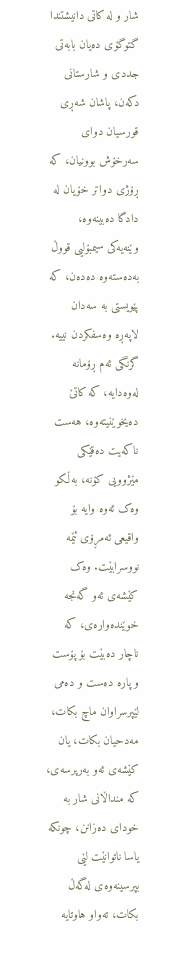شار و لە کاتی دانیشتندا گتوگۆی دەیان بابەتی جددی و شارستانی دکەن، پاشان شەڕی قورسیان دوای سەرخۆش بوونیان، کە ڕۆژی دواتر خۆیان لە دادگا دەبینەوە، وێنەیەکی سیمبۆلیی قووڵ بەدەستەوە دەدەن، کە پێویستی بە سەدان لاپەڕە وەسفکردن نییە.
گرنگی ئەم ڕۆمانە لەوەدایە، کە کاتێ دەیخوێنیتەوە، هەست ناکەیت دەقێکی مێژوویی کۆنە، بەڵکو وەک ئەوە وایە بۆ واقیعی ئەمڕۆی ئێمە نووسرابێت. وەک کێشەی ئەو گەنجە خوێندەوارەی، کە ناچار دەبێت بۆ پۆست و پارە دەست و دەمی لێپرسراوان ماچ بکات، مەدحیان بکات، یان کێشەی ئەو بەرپرسەی، کە منداڵانی شار بە خودای دەزانن، چونکە یاسا ناتوانێت لێی بپرسینەوەی لەگەڵ بکات، تەواو هاوتایە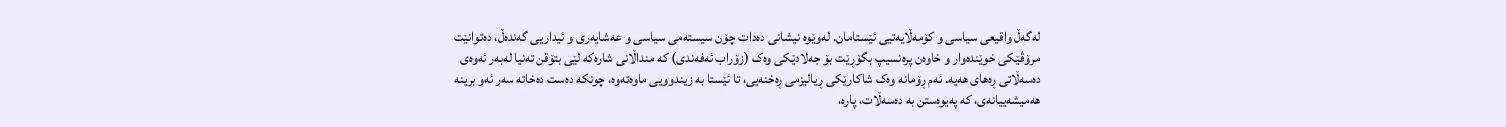لەگەڵ واقیعی سیاسی و کۆمەڵایەتیی ئێستامان. لەوێوە نیشانی دەدات چۆن سیستەمی سیاسی و عەشایەری و ئیداریی گەندەڵ، دەتوانێت مرۆڤێکی خوێندەوار و خاوەن پرەنسیپ بگۆڕێت بۆ جەلادێکی وەک (زۆراب ئەفەندی) کە منداڵانی شارەکە لێی بتۆقن تەنیا لەبەر ئەوەی دەسەڵاتی ڕەهای هەیە. ئەم ڕۆمانە وەک شاکارێکی ڕیالیزمی ڕەخنەیی، تا ئێستا بە زیندوویی ماوەتەوە، چونکە دەست دەخاتە سەر ئەو برینە هەمیشەییانەی، کە پەیوەستن بە دەسەڵات، پارە،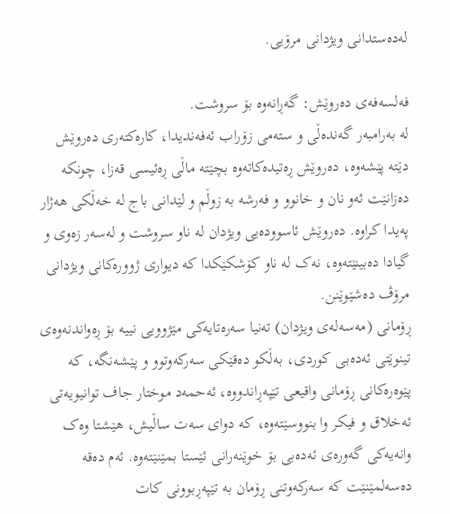لەدەستدانی ویژدانی مرۆیی.

فەلسەفەی دەروێش: گەڕانەوە بۆ سروشت.
لە بەرامبەر گەندەڵی و ستەمی زۆراب ئەفەندیدا، کارەکتەری دەروێش دێتە پێشەوە، دەروێش ڕەتیدەکاتەوە بچێتە ماڵی ڕەئیسی قەزا، چونکە دەزانێت ئەو نان و خانوو و فەرشە بە زوڵم و لێدانی باج لە خەڵکی هەژار پەیدا کراوە. دەروێش ئاسوودەیی ویژدان لە ناو سروشت و لەسەر زەوی و گیادا دەبینێتەوە، نەک لە ناو کۆشکێکدا کە دیواری ژوورەکانی ویژدانی مرۆڤ دەشێوێنن.
ڕۆمانی (مەسەلەی ویژدان) تەنیا سەرەتایەکی مێژوویی نییە بۆ ڕەواندنەوەی تینوێتی ئەدەبی کوردی، بەڵکو دەقێکی سەرکەوتوو و پێشەنگە، کە پێوەرەکانی ڕۆمانی واقیعی تێپەڕاندووە، ئەحمەد موختار جاف توانیویەتی ئەخلاق و فیکر وا بنووسێتەوە، کە دوای سەت ساڵیش، هێشتا وەک وانەیەکی گەورەی ئەدەبی بۆ خوێنەرانی ئێستا بمێنێتەوە. ئەم دەقە دەسەلمێنێت کە سەرکەوتنی ڕۆمان بە تێپەڕبوونی کات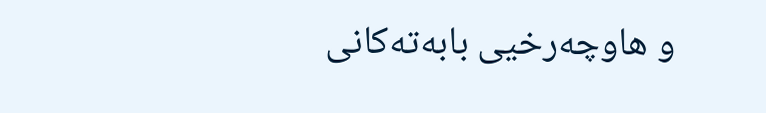و هاوچەرخیی بابەتەکانی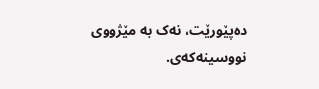دەپێورێت، نەک بە مێژووی نووسینەکەی.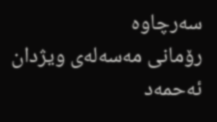سەرچاوە
رۆمانی مەسەلەی ویژدان
ئەحمەد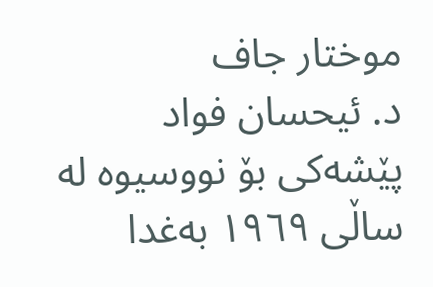موختار جاف
د. ئیحسان فواد پێشەکی بۆ نووسیوە لە ساڵی ١٩٦٩ بەغدا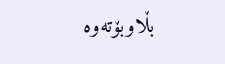بڵاوبۆتەوە